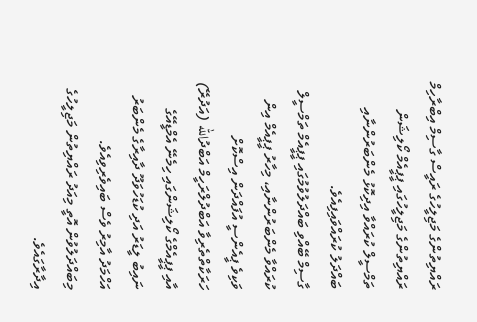ރައްޔިތުންގެ މަޖިލީހުގެ ރައީސް ގާސިމް އިބްރާހިމް ރައްޔިތުންގެ މަޖިލީހުގައި ޕީޕީއެމް ކޯލިޝަން ތަމްސީލް ކުރައްވާ އިދިކޮޅު މެންބަރުންނާއި ބައްދަލު ކުރައްވައިފިއެވެ.
ގާސިމް ބޭއްވި ބައްދަލުވުމުގައި ޕީޕީއެމް ތަމްސީލް ކުރައްވާ މެންބަރުންނާއި، މިހާރު ޕީޕީއެމް އިން ވަކިވެ ޕީއެންސީ އުފައްދަން އިސްކޮށް ހަރަކާތްތެރިވާ އަބްދުލްރަހީމް އަބްދުالله (އަދުރޭ) އާއި ޕީޕީއެމްގެ ކޯލިޝަންގައި ހިމެނޭ އެމްޑީއޭގެ ނައިބު ލީޑަރު އަދި ކުޑަހުވަދޫ ދާއިރާގެ މެންބަރު އަހްމަދު އާމިރު ވެސް ބައިވެރިވިއެވެ.
މިބައްދަލުވުން އޮތީ މިއަދު ރައްޔިތުން މަޖިލީހުގެ އިދާރާގައެވެ.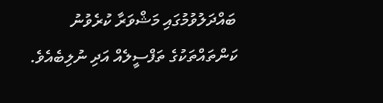ބައްދަލުވުމުގައި މަޝްވަރާ ކުރެވުނު ކަންތައްތަކުގެ ތަފްސީލެއް އަދި ނުލިބެއެވެ.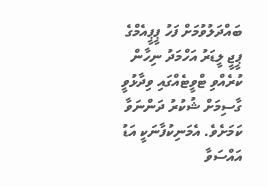ބައްދަލުވުމަށް ފަހު ޕީޕީއެމްގެ ޕީޖީ ލީޑަރު އަހްމަދު ނިހާން ކުރެއްވި ޓްވީޓެއްގައި ވިދާޅުވީ ގާސިމަށް ޝުކުރު ދަންނަވާ ކަމަށެވެ. އެމަނިކުފާނަކީ އަޑު އައްސަވާ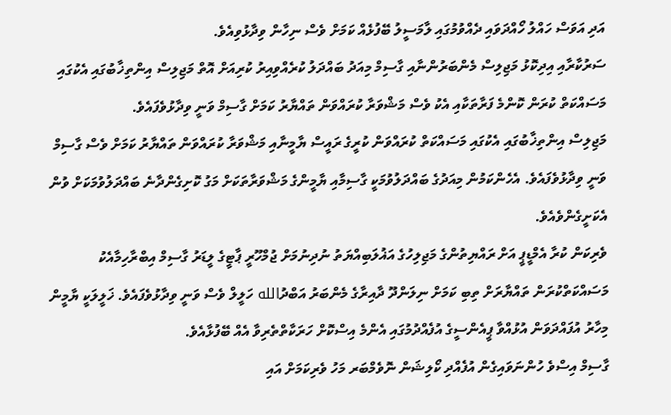އަދި އަވަސް ހައްލު ހޯއްދަވައި ދެއްވުމުގައި ލާމަސީލު ބޭފުޅެއް ކަމަށް ވެސް ނިހާން ވިދާޅުވިއެވެ.
ސަރުކާރާއި އިދިކޮޅު މަޖިލިސް މެންބަރުންނާއި ގާސިމް މިއަދު ބައްދަލު ކުރެއްވިއިރު ކުރިއަށް އޮތް މަޖިލިސް އިންތިޚާބުގައި އެކުގައި މަސައްކަތް ކުރަން ކޮންމެ ފަރާތަކާއި އެކު ވެސް މަޝްވަރާ ކުރައްވަން ތައްޔާރު ކަމަށް ގާސިމް ވަނީ ވިދާޅުވެފައެވެ.
މަޖިލިސް އިންތިޚާބުގައި އެކުގައި މަސައްކަތް ކުރައްވަން ކުރީގެ ރައީސް ޔާމީނާއި މަޝްވަރާ ކުރައްވަން ތައްޔާރު ކަމަށް ވެސް ގާސިމް ވަނީ ވިދާޅުވެފައެވެ. އެހެންކަމުން މިއަދުގެ ބައްދަލުވުމަކީ ގާސިމާއި ޔާމީންގެ މަޝްވަރާތަކަށް މަގު ކޮށިގެންދާނެ ބައްދަލުވުމަކަށް ވުން އެކަށީގެންވެއެވެ.
ވެރިކަން ކުރާ އެމްޑީޕީ އަށް ރައްޔިތުންގެ މަޖިލިހުގެ އަޣުލަބިއްޔަތު ނުދިނުމަށް ޖުމްހޫރީ ޕާޓީގެ ލީޑަރު ގާސިމް އިބްރާހިމާއެކު މަސައްކަތްކުރަން ތައްޔާރަށް ތިބި ކަމަށް ނިލަންދޫ ދާއިރާގެ މެންބަރު އަބްދުالله ހަލީލް ވެސް ވަނީ ވިދާޅުވެފައެވެ. ޚަލީލަކީ ޔާމީން މިހާރު އުފައްދަވަން އުޅުއްވާ ޕީއެންސީގެ އުފެއްދުމުގައި އެންމެ އިސްކޮށް ހަރަކާތްތެރިވާ އެއް ބޭފުޅާއެވެ.
ގާސިމް އިސްވެ ހުންނަވައިގެން އުފެއްދި ކޯލިޝަން ނޮވެމްބަރ މަހު ވެރިކަމަށް އައި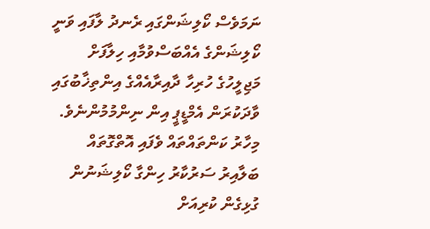ނަމަވެސް ކޯލިޝަންގައި ރެނދު ލާފައި ވަނީ ކޯލިޝަންގެ އެއްބަސްވުމާއި ހިލާފަށް މަޖިލީހުގެ ހުރިހާ ދާއިރާއެއްގެ އިންތިޚާބުގައި ވާދަކުރަން އެމްޑީޕީ އިން ނިންމުމުންނެވެ.
މިހާރު ކަންތައްތައް ވެފައި އޮތްގޮތައް ބަލާއިރު ސަރުކާރު ހިންގާ ކޯލިޝަނުން ގުޅިގެން ކުރިއަށް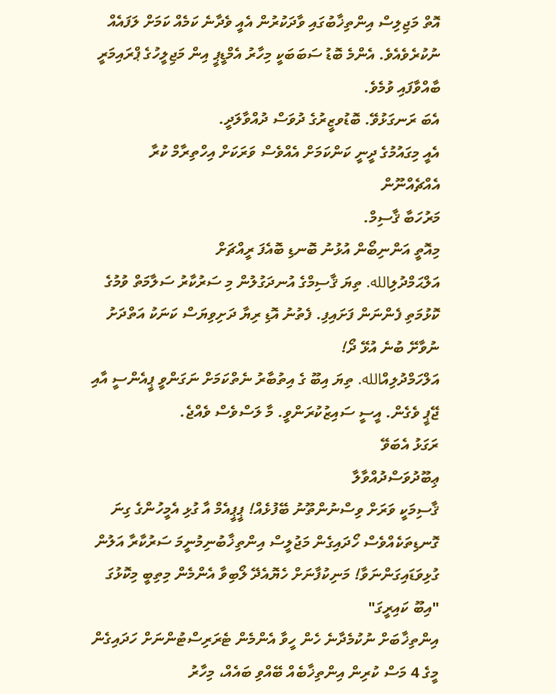އޮތް މަޖިލިސް އިންތިޚާބުގައި ވާދަކުރުން އެއީ ވެދާނެ ކަމެއް ކަމަށް ލަފައެއް ނުކުރެވެއެވެ. އެންމެ ބޮޑު ސަބަބަކީ މިހާރު އެމްޑީޕީ އިން މަޖިލީހުގެ ޕްރައިމަރީ ބާއްވާފައި ވުމެވެ.
އެބަ ރަނގަޅުވޭ. ބޮޑުވޒީރުގެ ދުވަސް ދުއްވާލަދީ.
އެއީ މިގައުމުގެ ދީނީ ކަންކަމަށް އެއްވެސް ވަރަކަށް އިހްތިރާމް ކުރާ އެއްޗެއްނޫން
މަރުހަބާ ޤާސިމް.
މިއޮތީ އަންނިބޯން އުޅުނު ބޮނޑި ބޮއެފަ ރީއްޗަށް
އަލްޙަމްދުލިالله. ތިޔަ ޤާސިމްގެ އުނދަގުލުން މި ސަރުކާރު ސަލާމަތް ވުމުގެ ކޮޅުމަތި ފެންނަން ފަށައިފި. ފެތުނު އޮޑި ރިޔާ ދަށިވިޔަސް ކަނަކު އަތްދަށު ނުވާށޭ ބުނެ އުޅޭ ދޯ!
އަލްހަމްދުލިއްالله. ތިޔަ އިބޫ ގެ އިތުބާރު ނެތްކަމަށް ނަގަންވީ ޕީއެންސީ އާއި ޖޭޕީ ވެގެން. އީސީ ސައިޒުކުރަންވީ. މާ ލަސްވެސް ވެއްޖެ.
ރަގަޅު އެބަވޭ
ޢިބޫދުވަސްދުއްވާލާ
ޤާސިމަކީ ވަރަށް ވިސްނުންތޫނު ބޭފުޅެއް! ޕީޕީއެމް އާ ގުޅި އެމީހުންގެ ގިނަ ގޮނޑިތަކެއްވެސް ހޯދައިގެން މަޖުލީސް އިންތިޚާބުނިމުނީމަ ސަރުކާރާ އަލުން ގުޅިވަޑައިގަންނަވާ! މަނިކުފާނަށް ހެޔޮއެދޭ ލޯބިވާ އެންމެން މިތިބީ މިކޮޅުގަ "އިބޫ ކައިރީގަ"
އިންތިޚާބަށް ނުކުމެދާނެ ހެން ހީވާ އެންމެން ޓެރަރިސްޓުންނަށް ހަދައިގެން މީގެ 4 މަސް ކުރިން އިންތިޚާބެއް ބޭއްވި ބައެއް، މިހާރު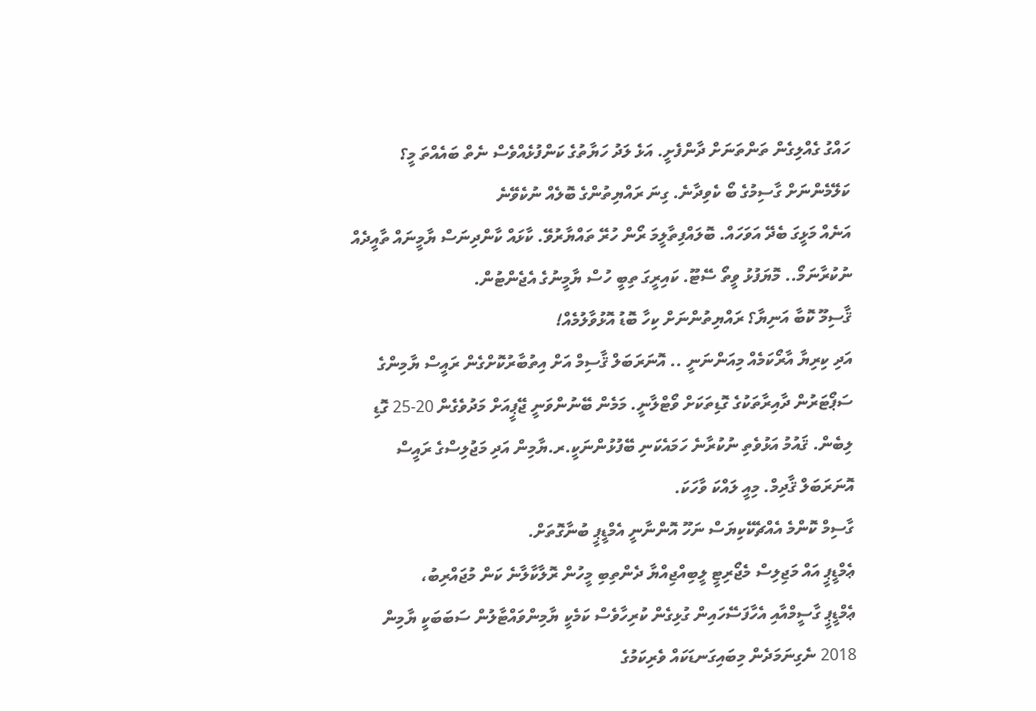ހައްގު ގެއްލިގެން ތަންތަނަށް ދާންފެށީ. އަޅެ ލަދު ހަޔާތުގެ ކަންފުޅެއްވެސް ނެތް ބައެއްތަ މީ؟ ކަލޭމެންނަށް ގާސިމުގެ ބޯ ކެވިދާނެ. ގިނަ ރައްޔިތުންގެ ބޮލެއް ނުކެވޭނެ
އަނެއް މަޅީގަ ބެދޭ އަވަހައް. ބޮލައްފިތާލީމަ ރޯން ހުރޭ ތައްޔާރުވޭ. ކާޅައް ކާންދިނަސް ޔާމީނައް ތާއީދެއް ނުކުރާނަމޯ.. މޮޔަފުޅު ވީތޯ ސޭޓޫ. ކައިރީގަ ތިބީ ހުސް ޔާމީނުގެ އެޖެންޓުން.
ޤާސިމޫ ކޮބާ އަނިޔާ؟ ރައްޔިތުންނަށް ކިހާ ބޮޑު އޮޅުވާލުމެއް!
އަދި ކިރިޔާ އާރޯކަމެއް މިއަންނަނީ .. އޮނަރަބަލް ޤާސިމް އަށް އިތުބާރުކޮށްގެން ރައީސް ޔާމިންގެ ސަޕޯޓަރުން ދާއިރާތަކުގެ ގޮޑިތަކަށް ވޯޓްލާނީ. މަމެން ބޭނުންވަނީ ޖޭޕީއަށް މަދުވެގެން 20-25 ގޮޑި ލިބެން. ޤައުމު އަޅުވެތި ނުކުރާނެ ހަމައެކަނި ބޭފުޅުންނަކީ.ރ.ޔާމިން އަދި މަޖުލިސްގެ ރައީސް އޮނަރަބަލް ޤާދިމް. މިއީ ލައްކަ ވާހަކަ.
ގާސިމް ކޮންމެ އެއްޗެކޭކިޔަސް ނަހޫ އޮންނާނީ އެމްޑީޕީ ބުނާގޮތަށް.
ޢެމްޑީޕީ އައް މަޖިލިސް މެޖޯރިޓީ ލީބިއްޖިއްޔާ ދެންތިބި މީހުން ރޮލާކާލާނެ ކަން މުޖައްރިބު،
ޢެމްޑީޕީ ގާސީމްއާއި އެހާފަސޭހައިން ގުޅިގެން ކުރިހާވެސް ކަމެކީ ޔާމިންވައްޓާލުން ސަބަބަކީ ޔާމިން 2018 ނެގިނަމަދެން މިބައިގަނޑަކައް ވެރިކަމުގެ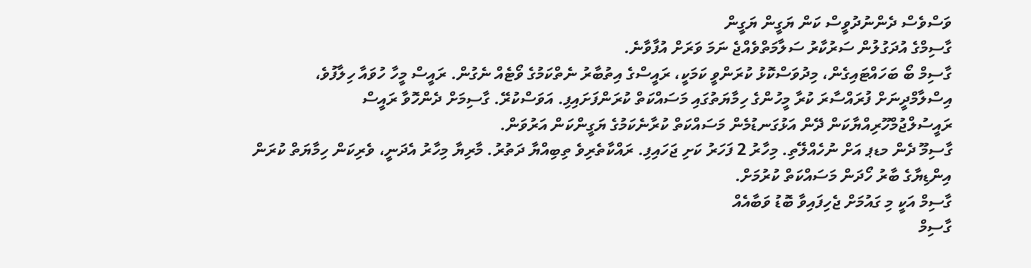ވަސްވެސް ދެންނުދުވީސް ކަން ޔަގީން ޔަގީން
ގާސިމްގެ އުދަގުލުން ސަރުކާރު ސަލާމަތްވެއްޖެ ނަމަ ވަރަށް އުފާވާނެ.
ގާސިމް ބޯ ބަހައްޓައިގެން، މިދުވަސްކޮޅު ކުރަންވީ ކަމަކީ، ރައީސްގެ އިތުބާރު ނެތްކަމުގެ ވޯޓެއް ނެގުން. ރައީސް މީހާ ހުވައާ ހިލާފުވެ، އިސްލާމްދީނަށް ފުރައްސާރަ ކުރާ މީހުންގެ ހިމާޔަތުގައި މަސައްކަތް ކުރަންފަށައިފި. އަވަސްކުރޭ. ގާސިމަށް ދެންހޮވާ ރައީސް ރައީސުލްޖުމްހޫރިއްޔާކަން ދޭން އަޅުގަނޑުމެން މަސައްކަތް ކުރާނެކަމުގެ ޔަގީންކަން އަރުވަން.
ގާސިމޫ ދެން މޑޕ އަށް ނުހެއްލޭތި. މިހާރު 2 ފަހަރު ކަށި ޖަހައިފި. ރައްކާތެރިވެ ތިބިއްޔާ ދަތުރު. މާރިޔާ މިހާރު އެދަނީ، ވެރިކަން ހިމާޔަތް ކުރަން އިންޑިޔާގެ ބާރު ހޯދަން މަސައްކަތް ކުރުމަށް.
ގާސިމް އަކީ މި ގައުމަށް ޖެހިފައިވާ ބޮޑު ވަބާއެއް
ގާސިމް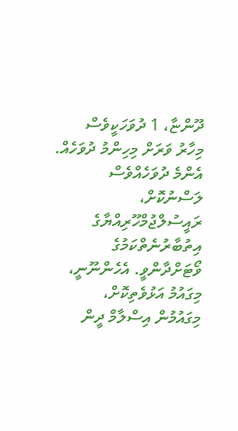ދޫންޏާ، 1 ދުވަހަކީވެސް މިހާރު ވަރަށް މިހިންމު ދުވަހެއް. އެންމެ ދުވަހެއްވެސް ލަސްނުކޮށް، ރައީސުލްޖުމްހޫރިއްޔާގެ އިތުބާރުނެތްކަމުގެ ވޯޓަށްދާންވީ. އެހެންނޫނީ، މިގައުމު އަޅުވެތިކޮށް، މިގައުމުން އިސްލާމް ދީން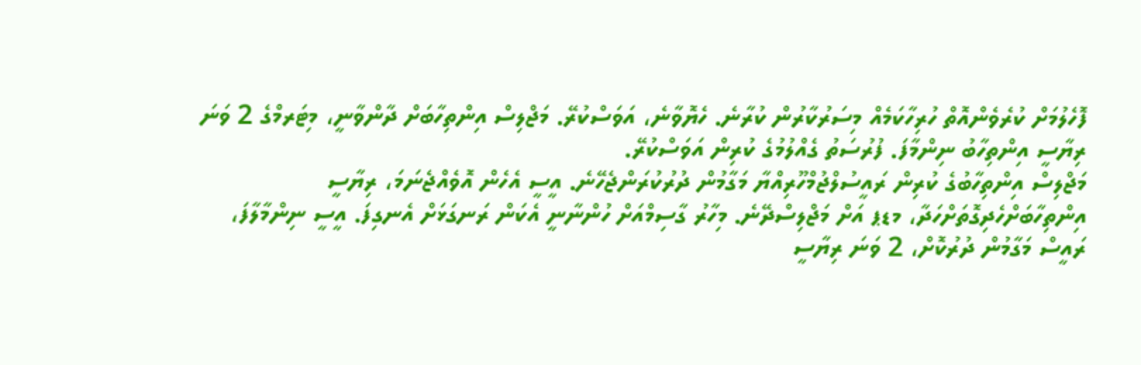ފޮހެލުމަށް ކުރެވެންއޮތް ހުރިހާކަމެއް މިސަރުކާރުން ކުރާނެ. ހެޔޮވާނެ، އަވަސްކުރޭ. މަޖްލިސް އިންތިހާބަށް ދާންވާނީ، މިޓަރމްގެ 2 ވަނަ ރިޔާސީ އިންތިހާބު ނިންމާފަ. ފުރުސަތު ގެއްލުމުގެ ކުރިން އަވަސްކުރޭ.
މަޖްލިސް އިންތިހާބުގެ ކުރިން ރައީސުލްޖުމްހޫރިއްޔާ މަގާމުން ދުރުކުރަންޖެހޭނެ. އީސީ އެހެން އޮވެއްޖެނަމަ، ރިޔާސީ އިންތިހާބަށްހެދިގޮތަށްހަދާ، މޑޕ އަށް މަޖްލިސްދޭނެ. މިހާރު ގާސިމްއަށް ހުންނާނީ އެކަން ރަނގަޅަށް އެނގިފަ. އީސީ ނިންމާލާފަ، ރައީސް މަގާމުން ދުރުކޮށް، 2 ވަނަ ރިޔާސީ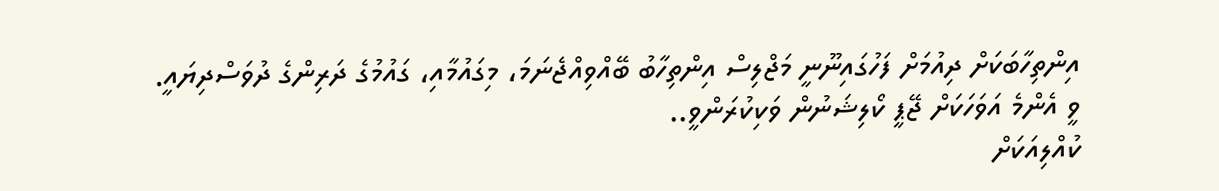އިންތިހާބަކަށް ދިއުމަށް ފަހުގައިނޫނީ މަޖްލިސް އިންތިހާބު ބޭއްވިއްޖެނަމަ، މިގައުމާއި، ގައުމުގެ ދަރިންގެ ދުވަސްދިޔައީ.
ވީ އެންމެ އަވަހަކަށް ޖޭޕީ ކޯލިޝަނުން ވަކިކުރަންވީ..
ކުއްލިއަކަށް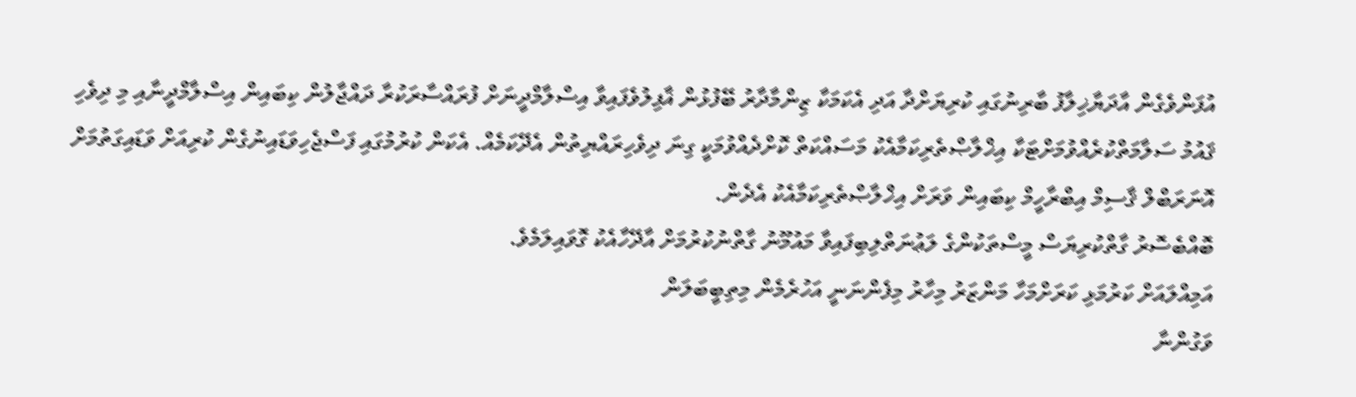އުފަންވެގެން އާދަޔާޚިލާފު ބާރިނުގައި ކުރިޔަށްދާ އަދި އެކަމަކާ ޒިންމާދާރު ބޭފުޅުން ޣާފިލުވެފައިވާ އިސްލާމްދީނަށް ފުރައްސާރަކުރާ ދައްޖާލުން ކިބައިން އިސްލާމްދީނާއި މި ދިވެހި ޤައުމު ސަލާމަތްކުރެއްވުމަށްޓަކާ އިޚްލާޞްތެރިކަމާއެކު މަސައްކަތް ކޮށްދެއްވުމަކީ ގިނަ ދިވެހިރައްޔިތުން އެދޭކަމެއް. އެކަން ކުރުމުގައި ފަސްޖެހިވަޑައިނުގެން ކުރިއަށް ވަޑައިގަތުމަށް އޮނަރަބްލް ޤާސިމް އިބްރާހީމް ކިބައިން ވަރަށް އިޚްލާޞްތެރިކަމާއެކު އެދެން.
ބޮއްބެސޮރު ގާތްކުރިޔަސް މީސްތަކުންގެ ލަޢުނަތްލިބިފައިވާ މައުމޫނު ގާތްނުކުރުމަށް އާދޭހާއެކު ގޮވައިލަމެވެ.
އަމިއްލައަށް ކަރުމަޅި ކަރަށްމަހާ މަންޒަރު މިހާރު މިފެންނަނީ އަހުރެމެން މިތިބީބަލަން
ވަގުންނާ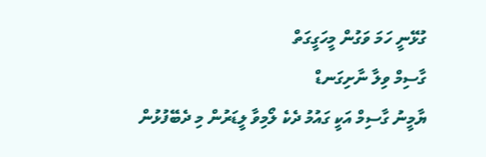ގުޅޭނީ ހަމަ ވަގުން މީހަގީގަތް
ގާސިމް ވިލާ ނާށިގަނޑް
ޔާމީނު ގާސިމް އަކީ ގައުމު ދެކެ ލޯމިވާ ލީޑަރުން މި ދެބޭފުޅުން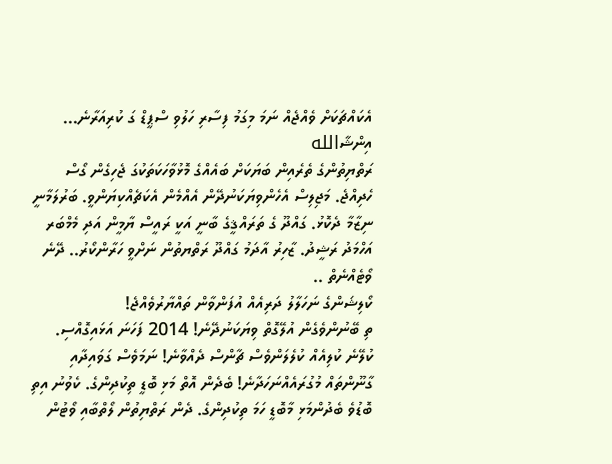އެކައްޗަކަށް ވެއްޖެއް ނަމަ މިގަމު ފިސާރި ހަލުވި ސްޕީޑް ގަ ކުރިއަރާނެ... އިންޝާالله
ރަތްޔިތުންގެ ތެރެއިން ބަޔަކަށް ބައެއްގެ މޮޅުވާހަކަތަކުގަ ޖެހިގެން ގޯސް ހެދިއްޖެ. މަޖިލިސް އެހެންވިޔަކަނުދޭން އެއްމެން އެކަޗެއްކިޔަންވީ. ބަރުލަމާނީ ނިޒާމާ ދެކޮޅު. ގައްދޫ ގެ ތަރައްޤީގެ ބާނީ އަކީ ރައީސް ޔާމީން އަދި މެމްބަރ އަހްމަދު ރަޝީދު. ޒާހިރު އާދަމު ގައްދޫ ރަތްޔތުން ނަށްވީ ހަރާންކޯރު.. ދޭނެ ވޯޓެއްނެތް ..
ކޯލިޝަންގެ ނަހަލާލު ދަރިއެއް އުފަންވާން ތައްޔާރުވެއްޖެ!
ތި ބޭނުންވެގެން އުލޭގޮތް ވިޔަކަނުދޭނެ! 2014 ފަހަނަ އަޅައިގޮއްސި. ކުލޭނެ ކުލިއެއް ކުލެލަންވެސް ޗާންސް ދެއްވާނެ! ނަމަވެސް ގަވައިދާއި ގާނޫންތައް މުގުރައެއްނަހަދާނެ! ބެދެން އޮތް މަޅި ބޮޑީ ތިކުދިންގެ. ކެވުނު އިތި ބޮޑުވެ ބެދުންމަޅި މާބޮޑީ ހަމަ ތިކުދިންގެ. ދެން ރަތްޔިތުން ލޯތްބާއި ވޯޓުން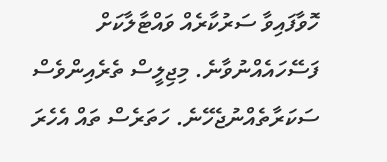ހޮވާފައިވާ ސަރުކާރެއް ވައްޓާލާކަށް ފަސޭހައެއްނުވާނެ. މިޖިލީސް ތެރެއިންވެސް ސަކަރާތެއްނުޖެހޭނެ. ހަތަރެސް ތައް އެހެރަ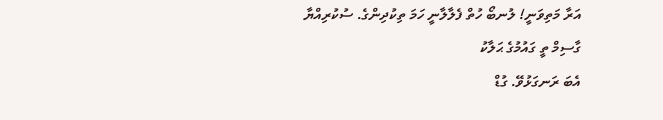އަރާ މަތިވަނީ! ލުނބޯ ހުތް ފެލާލާނީ ހަމަ ތިކުދިންގެ. ސުކުރިއްޔާ
ގާސިމް ތީ ގައުމުގެ ޙަލާކު
އެބަ ރަނގަޅުވޭ. ގުޑް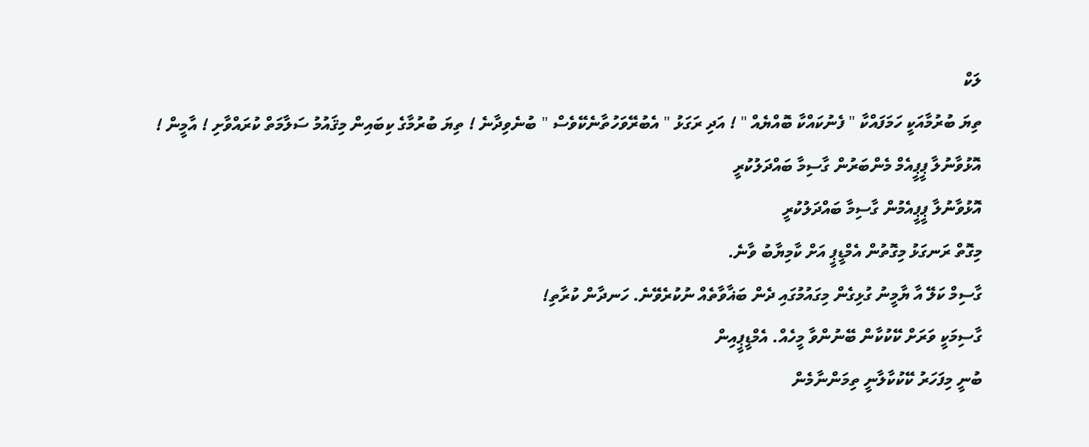ލަކް
ތިޔަ ބުރުމާއަކީ ހަމަފައްކާ " ފެނުކައްކާ ބޮއްޔެއް " ! އަދި ރަގަޅު " އެބުރޭވަހުތާނެކޭވެސް " ބުނެވިދާނެ ! ތިޔަ ބުރުމާގެ ކިބައިން މިޤައުމު ސަލާމަތް ކުރައްވާށި ! އާމީން !
އޮޅުވާނުލާ ޕީޕީއެމް މެންބަރުން ގާސިމާ ބައްދަލުކުރީ
އޮޅުވާނުލާ ޕީޕީއެމުން ގާސިމާ ބައްދަލުކުރީ
މިގޮތް ރަނގަޅު މިގޮތުން އެމްޑީޕީ އަށް ކާމިޔާބު ވާނެ.
ގާސިމް ކަލޭ އާ ޔާމީނު ގުޅިގެން މިގައުމުގައި ދެން ބަޣާވާތެއް ނުކުރެވޭނެ. ހަނދާން ކުރާތި!
ގާސިމަކީ ވަރަށް ކޭކުކާން ބޭނުންވާ މީހެއް. އެމްޑީޕީއިން
ބުނީ މިފަހަރު ކޭކުކާލާނީ ތިމަންނާމެން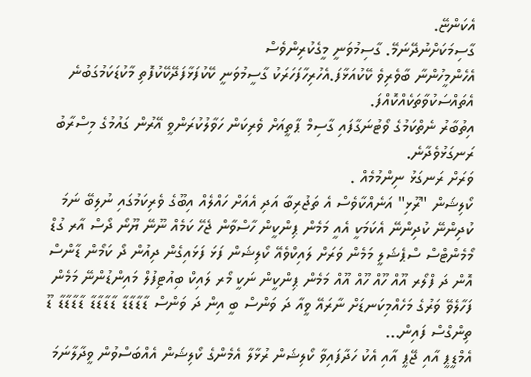އެކަންޏޭ.
ގާސިމަކަށްނުދޭނަމޭ. ގާސިމުވަނީ މީގެކުރިންވެސް
އެހެންމީހުންނާ ބާވެރިވެ ކޭކުއަޅާފަ.އެހުރިހާފަހަރަކު ގާސީމުވަނީ ކޭކުފަޅާފަދޭކޭކުފޮތި މާކުޑަކަމުގަބުނެ އެތައްސަކުވާތަކެއްކޮއްފަ.
އިތުބާރު ނެތްކަމުގެ ވޯޓުނަގާފައި ގާސިމް ޕާތީއަށް ވެރިކަން ހަވާލުކުރަންވީ އޭރުން ގައުމުގެ މިސްރާބު ރަނގަޅުވެދާނެ.
ވަރަށް ރަނގަޅު ނިންމުމެއް .
ކޯލިޝަން "ރޫޅި" އަނެއްކާވެސް އެ ތަޖުރިބާ އަދި އެއަށް ހައްލެއް އިބޫގެ ވެރިކަމުގައި ނުލިބޭ ނަމަ ކުދިންނޭ ކުދިންނޭ އެކަމަކީ އެއީ މަމެން ޕިންކީން ހާސްވާން ޖެހޭ ކަމެއް ނޫނޭ ޔޫނޯ ދޯސް އާރ ގުޑް މޯމެންޓްސް ސްޕެޝަލީ މަމެން ވަރަށް ލައިކްވެއޭ ކޯލިޝަން ފަޅަ ފަޅައިގެން ދިއުން ދޯ ކަމޯން ޑާންސް އޮން ދަ ފްލޯރ އޫއް ހޫއް ހޫއް އޫއް މަމެން ޕިންކީން ނަކީ މޯރ ލައިކް ބިއުޓިފުލް މައިންޑުންނޭ މަމެން ފަހާލެވޭ ވަރުގެ މަހެއްމިކަނޑަށް ނާރައޭ ވީއާ ދަ ވަންސް ބީ އިން ދަ ވަންސް ޑާޑާޑާޑާ ޑާޑާޑާޑާ ޑާޑާޑާޑާ ޑޫ ތިންގްސް ފައިން...
އެމްޑީޕީ އާއި ޖޭޕީ އާއި އެކު ހަދާފައިވާ ކޯލިޝަން ރުޅާލާ އެމެންގެ ކޯލިޝަން އެއްބަސްވުން ވީދާލާނަމަ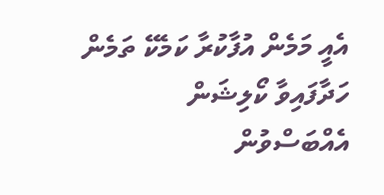އެއީ މަމެން އުފާކުރާ ކަމެކޭ ތަމެން ހަދާފައިވާ ކޯލިޝަން އެއްބަސްވުން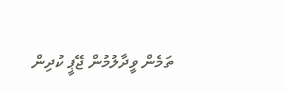ތަމެން ވީދާލުމުން ޖޭޕީ ކުދިން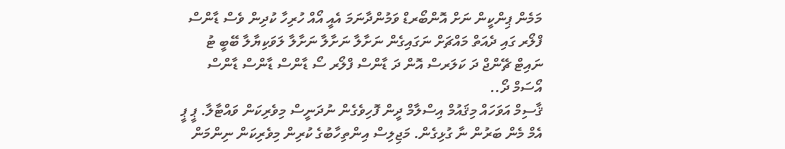މަމެން ޕިންކީން ނަށް އޮންބޯރޑް ވަމުންދާނަމަ އެއީ އޯއް ހުރިހާ ކުދިން ވެސް ޑާންސް ފްލޯރ ގައި ދެއަތް މައްޗަށް ނަގައިގެން ނަށާލާ ނަށާލާ ނަށާލާ ލަވަކިޔާލާ ބޭބީ ޓު ނައިޓް ޗޭންޖް ދަ ކަލަރސް އޮން ދަ ޑާންސް ފްލޯރ ސޯ ޑާންސް ޑާންސް ޑާންސް އޯސަމް ދޯ..
ޤާސިމް އަވަހައް މިޤައުމް އިސްލާމް ދީން ފޮހިވެގެން ނުދަނީސް މިވެރިކަން ވައްޓާލާ. ޕީ ޕީ އެމް މެން ބަރުން ނާ ގުޅިގެން. މަޖިލިސް އިންތިހާބުގެ ކުރިން މިވެރިކަން ނިންމަން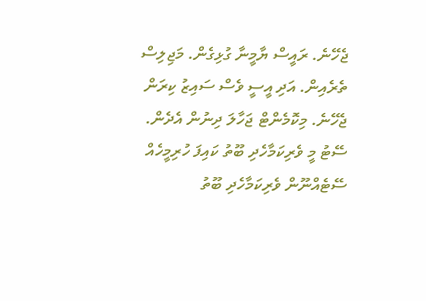ޖެހޭނެ. ރައީސް ޔާމީނާ ގުޅިގެން. މަޖިލިސް ތެރެއިން. އަދި އީސީ ވެސް ސައިޒު ކިރަން ޖެހޭނެ. މިކޮމެންޓް ޖަހާލަ ދިނުން އެދެން.
ސޭޓު މީ ވެރިކަމާހެދި ބޫތު ކައިފަ ހުރިމީހެއް
ސޭޓެއްނޫން ވެރިކަމާހެދި ބޫތު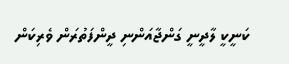ކަނީކީ ލާދީނީ ގަންޖާއަންނި ދީންފަތުރަން ވެރިކަން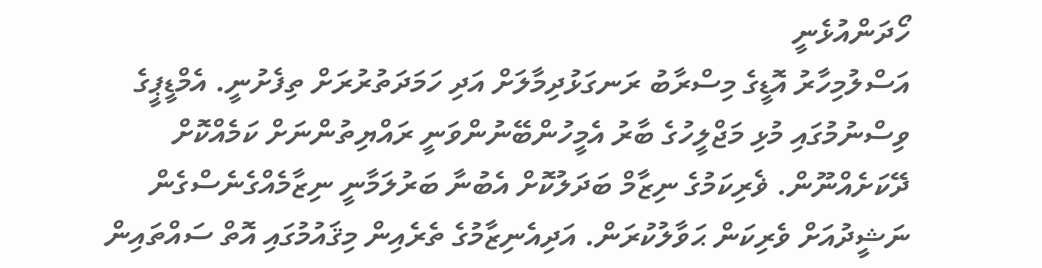ހޯދަންއުޅެނީ
އަސްލުމިހާރު އޮޑީގެ މިސްރާބު ރަނގަޅުދިމާލަށް އަދި ހަމަދަތުރުރަށް ތިފެށުނީ. އެމްޑީޕީގެ ވިސްނުމުގައި މުޅި މަޖްލީހުގެ ބާރު އެމީހުންބޭނުންވަނީ ރައްޔިތުންނަށް ކަމެއްކޮށް ދޭކަށެއްނޫން. ޥެރިކަމުގެ ނިޒާމް ބަދަލުކޮށް އެބުނާ ބަރުލަމާނީ ނިޒާމެއްގެނެސްގެން ނަޝީދުއަށް ވެރިކަން ޙަވާލުކުރަން. އަދިއެނިޒާމުގެ ތެރެއިން މިޤައުމުގައި އޮތް ސައްތައިން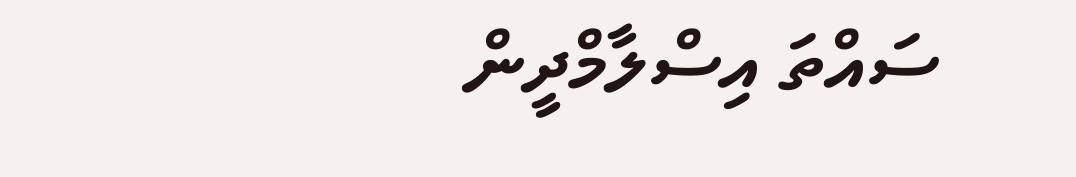ސައްތަ އިސްލާމްދީން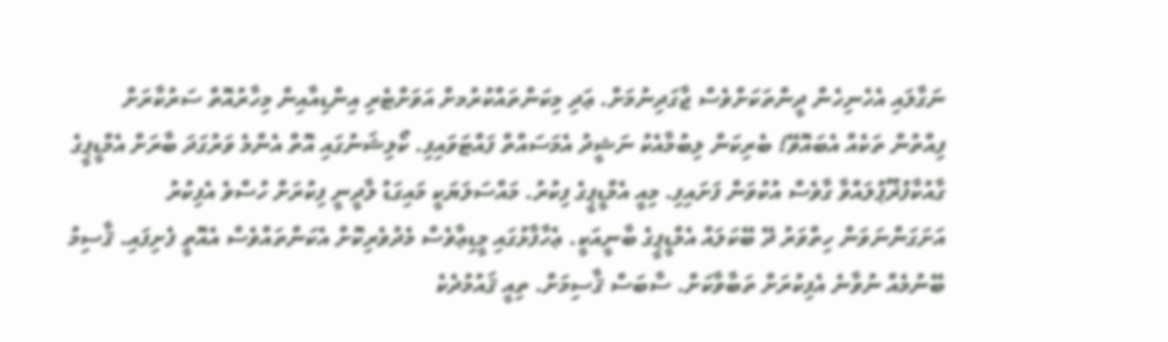ނަގާލައި އެހެނިހެން ދީންތަކަށްވެސް ޖާގަދިނުމަށް. ޢަދި މިކަންތައްކުރުމށް އަވަށްޓެރި އިންޑިއާއިން މިހާރުއޮތް ސަރުކާރަށް ފިއްތުން ތަކެއް އެބައޮވޭ! ބެރިކަން ލިބުމާއެކު ނަޝީދު އެމަސައްތް ފައްޓަވައިފި. ކޯލިޝަނުގައި އޮތް އެންމެ ވަރުގަދަ ބާރަށް އެމްޑީޕީގެ ގާއުކާފުޜޫޕުލައްވާ ގާވެސް އުކުވަން ފަށައިފި. މިއީ އެމްޑީޕީގެ ފިކުރު. މައްސަލަޔަކީ މައިގަޑު ލާދީނީ ފިކުރަށް ހުސްވެ އެފިކުރު އަށަގަންނަވަން ހިތްވަރު ދޭ ބޭކަލައް އެމްޑީޕީގެ ބާނީއަކީ. ޢެހާފާޅުގައި މީޑިޢާވެސް މެދުވެރިކޮށް އެކަންތައްވެސް އެއޮތީ ފެށިފައި. ޤާސިމު ބޭނުމެއް ނުވާނެ އެފިކުރަށް ތަބާވާކަށް. ސާބަސް ޤާސިމަށް. ތިއީ ޤައުމުދެކެ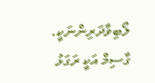ލޯބިވާދަރިންނަކީ.
ގާސިމް އަކީ ރަގަޅު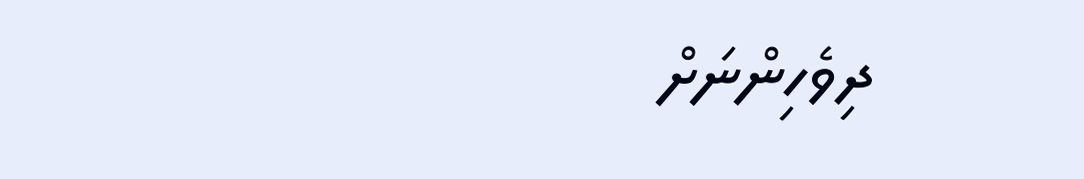ދިވެހިންނަށް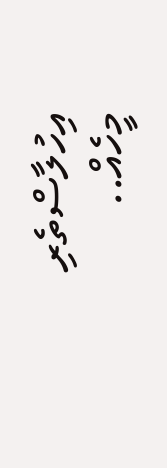އިހުލާސްތެރި މީހެއް..